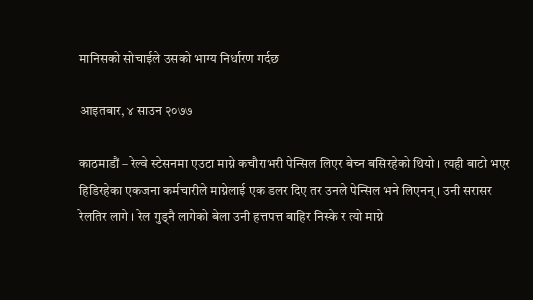मानिसको सोचाईले उसको भाग्य निर्धारण गर्दछ

आइतबार, ४ साउन २०७७

काठमाडौं – रेल्वे स्टेसनमा एउटा माग्ने कचौराभरी पेन्सिल लिएर बेच्न बसिरहेको थियो । त्यही बाटो भएर हिडिरहेका एकजना कर्मचारीले माग्नेलाई एक डलर दिए तर उनले पेन्सिल भने लिएनन् । उनी सरासर रेलतिर लागे । रेल गुड्नै लागेको बेला उनी हत्तपत्त बाहिर निस्के र त्यो माग्ने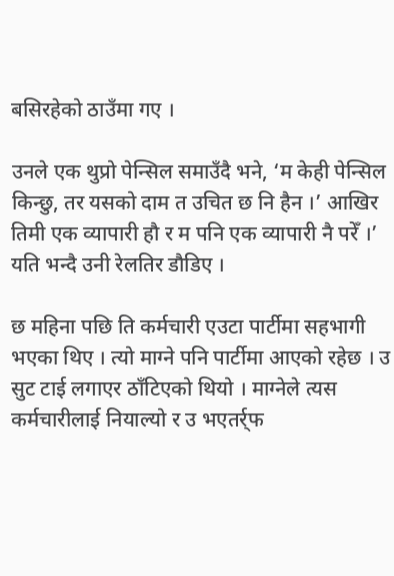बसिरहेको ठाउँमा गए ।

उनले एक थुप्रो पेन्सिल समाउँदै भने, ‘म केही पेन्सिल किन्छु, तर यसको दाम त उचित छ नि हैन ।’ आखिर तिमी एक व्यापारी हौ र म पनि एक व्यापारी नै परेँ ।’ यति भन्दै उनी रेलतिर डौडिए ।

छ महिना पछि ति कर्मचारी एउटा पार्टीमा सहभागी भएका थिए । त्यो माग्ने पनि पार्टीमा आएको रहेछ । उ सुट टाई लगाएर ठाँटिएको थियो । माग्नेले त्यस कर्मचारीलाई नियाल्यो र उ भएतर्र्फ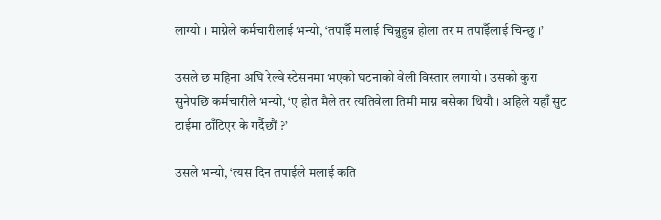लाग्यो । माग्नेले कर्मचारीलाई भन्यो, ‘तपाईँ मलाई चिन्नुहुन्न होला तर म तपाईँलाई चिन्छु ।’

उसले छ महिना अघि रेल्वे स्टेसनमा भएको घटनाको वेली विस्तार लगायो । उसको कुरा सुनेपछि कर्मचारीले भन्यो, ‘ए होत मैले तर त्यतिवेला तिमी माग्न बसेका थियौ । अहिले यहाँ सुट टाईमा ठाँटिएर के गर्दैछौं ?’

उसले भन्यो, ‘त्यस दिन तपाईले मलाई कति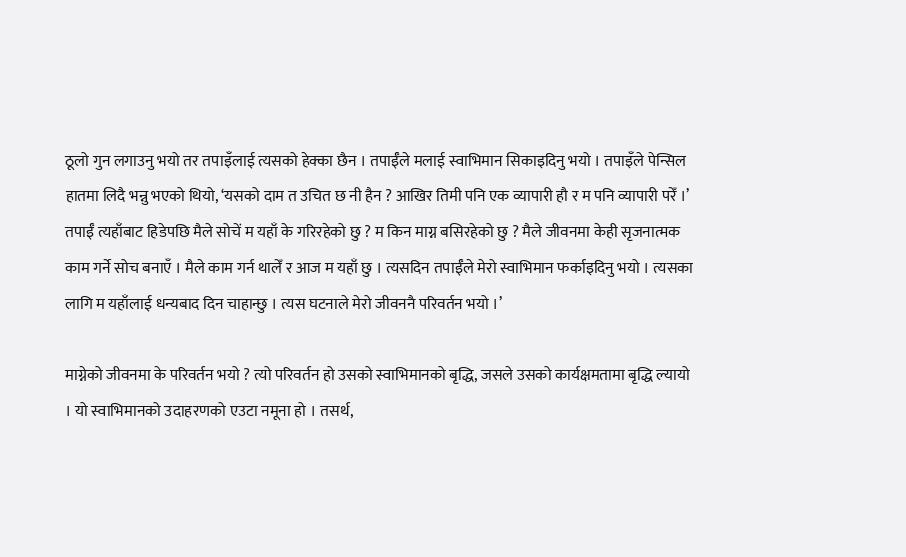ठूलो गुन लगाउनु भयो तर तपाइँलाई त्यसको हेक्का छैन । तपाईँले मलाई स्वाभिमान सिकाइदिनु भयो । तपाइँले पेन्सिल हातमा लिदै भन्नु भएको थियो, ‘यसको दाम त उचित छ नी हैन ? आखिर तिमी पनि एक व्यापारी हौ र म पनि व्यापारी परेँ ।’ तपाईँ त्यहाँबाट हिडेपछि मैले सोचें म यहाँ के गरिरहेको छु ? म किन माग्न बसिरहेको छु ? मैले जीवनमा केही सृजनात्मक काम गर्ने सोच बनाएँ । मैले काम गर्न थालेँ र आज म यहाँ छु । त्यसदिन तपाईँले मेरो स्वाभिमान फर्काइदिनु भयो । त्यसका लागि म यहाँलाई धन्यबाद दिन चाहान्छु । त्यस घटनाले मेरो जीवननै परिवर्तन भयो ।’

माग्नेको जीवनमा के परिवर्तन भयो ? त्यो परिवर्तन हो उसको स्वाभिमानको बृद्धि, जसले उसको कार्यक्षमतामा बृद्धि ल्यायो । यो स्वाभिमानको उदाहरणको एउटा नमूना हो । तसर्थ,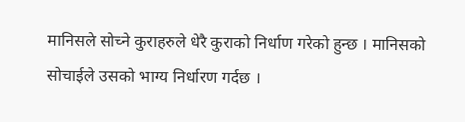मानिसले सोच्ने कुराहरुले धेरै कुराको निर्धाण गरेको हुन्छ । मानिसको सोचाईले उसको भाग्य निर्धारण गर्दछ ।